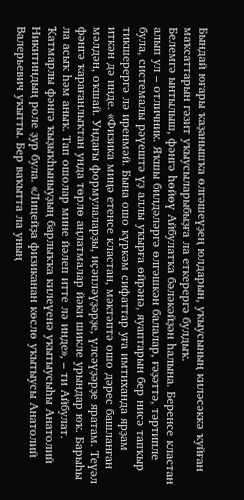Бындай юғары ҡаҙанышҡа өлгәшеүҙең юлдарын, уҡыусының киләсәккә ҡуйған маҡсаттарын гәзит уҡыусыларыбыҙға ла еткерергә булдыҡ.
Белемгә ынтылыш, фәнгә һөйөү Айбулатҡа бәләкәйҙән һалына. Беренсе кластан алып ул – отличник. Яҡшы билдәләргә өлгәшкән балалар, ғәҙәттә, тәртипле була, системалы рәүештә үҙ аллы уҡырға өйрәнә, яуаптарын бер нисә тапҡыр тикшерергә лә иренмәй. Бына ошо күркәм сифаттар уға имтиханда ярҙам иткән дә инде. «Физика миңә етенсе кластан, мәктәптә ошо дәрес башланған мәлдән, оҡшай. Ундағы формулаларҙы, иҫәпләүҙәрҙе, үлсәүҙәрҙе яратам. Теүәл фәнгә ҡарағанлыҡтан унда төрлө аңлатмалар йәки шикле урындар юҡ. Барыһы ла асыҡ һәм аныҡ. Тап ошолар мине йәлеп итте лә инде», – ти Айбулат.
Ҡатмарлы фәнгә ҡыҙыҡһыныуҙың барлыҡҡа килеүенә уҡытыусыһы Анатолий Никитиндың роле ҙур була. «Лицейҙа физиканан көслө уҡытыусы Анатолий Валерьевич уҡытты. Бер ваҡытта ла уның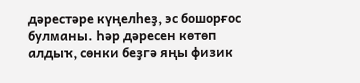дәрестәре күңелһеҙ, эс бошорғос булманы. Һәр дәресен көтөп алдыҡ, сөнки беҙгә яңы физик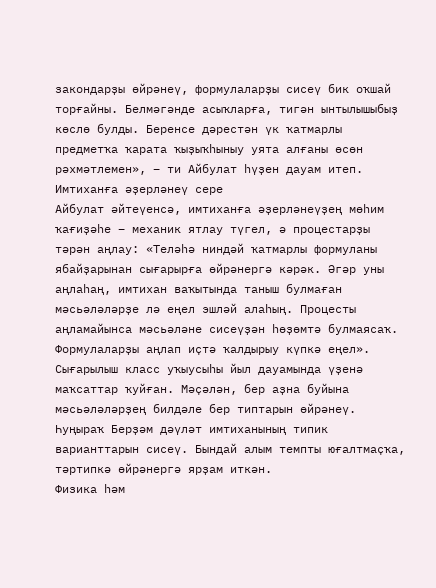закондарҙы өйрәнеү, формулаларҙы сисеү бик оҡшай торғайны. Белмәгәнде асыҡларға, тигән ынтылышыбыҙ көслө булды. Беренсе дәрестән үк ҡатмарлы предметҡа ҡарата ҡыҙыҡһыныу уята алғаны өсөн рәхмәтлемен», – ти Айбулат һүҙен дауам итеп.
Имтиханға әҙерләнеү сере
Айбулат әйтеүенсә, имтиханға әҙерләнеүҙең мөһим ҡағиҙәһе – механик ятлау түгел, ә процестарҙы тәрән аңлау: «Теләһә ниндәй ҡатмарлы формуланы ябайҙарынан сығарырға өйрәнергә кәрәк. Әгәр уны аңлаһаң, имтихан ваҡытында таныш булмаған мәсьәләләрҙе лә еңел эшләй алаһың. Процесты аңламайынса мәсьәләне сисеүҙән һөҙөмтә булмаясаҡ. Формулаларҙы аңлап иҫтә ҡалдырыу күпкә еңел».
Сығарылыш класс уҡыусыһы йыл дауамында үҙенә маҡсаттар ҡуйған. Мәҫәлән, бер аҙна буйына мәсьәләләрҙең билдәле бер типтарын өйрәнеү. Һуңыраҡ Берҙәм дәүләт имтиханының типик варианттарын сисеү. Бындай алым темпты юғалтмаҫҡа, тәртипкә өйрәнергә ярҙам иткән.
Физика һәм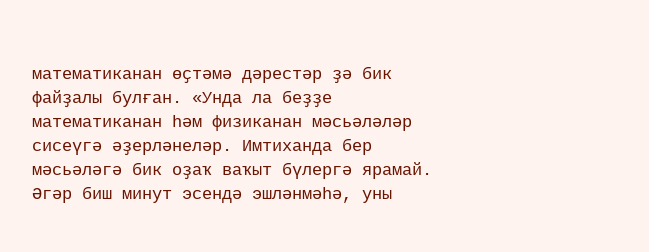математиканан өҫтәмә дәрестәр ҙә бик файҙалы булған. «Унда ла беҙҙе математиканан һәм физиканан мәсьәләләр сисеүгә әҙерләнеләр. Имтиханда бер мәсьәләгә бик оҙаҡ ваҡыт бүлергә ярамай. Әгәр биш минут эсендә эшләнмәһә, уны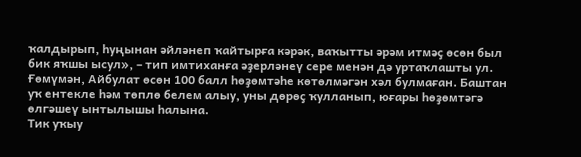ҡалдырып, һуңынан әйләнеп ҡайтырға кәрәк, ваҡытты әрәм итмәҫ өсөн был бик яҡшы ысул», – тип имтиханға әҙерләнеү сере менән дә уртаҡлашты ул.
Ғөмүмән, Айбулат өсөн 100 балл һөҙөмтәһе көтөлмәгән хәл булмаған. Баштан уҡ ентекле һәм төплө белем алыу, уны дөрөҫ ҡулланып, юғары һөҙөмтәгә өлгәшеү ынтылышы һалына.
Тик уҡыу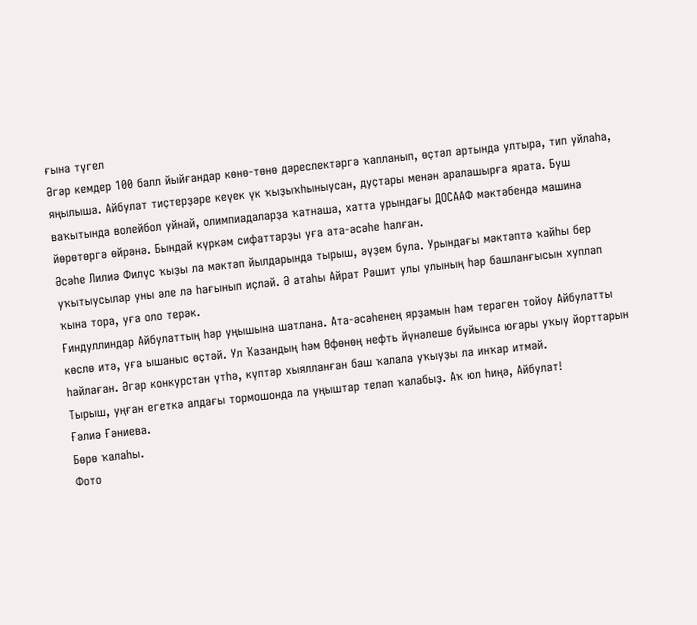ғына түгел
Әгәр кемдер 100 балл йыйғандар көнө-төнө дәреслектәргә ҡапланып, өҫтәл артында ултыра, тип уйлаһа, яңылыша. Айбулат тиҫтерҙәре кеүек үк ҡыҙыҡһыныусан, дуҫтары менән аралашырға ярата. Буш ваҡытында волейбол уйнай, олимпиадаларҙа ҡатнаша, хатта урындағы ДОСААФ мәктәбендә машина йөрөтөргә өйрәнә. Бындай күркәм сифаттарҙы уға ата-әсәһе һалған.
Әсәһе Лилиә Филүс ҡыҙы ла мәктәп йылдарында тырыш, әүҙем була. Урындағы мәктәптә ҡайһы бер уҡытыусылар уны әле лә һағынып иҫләй. Ә атаһы Айрат Рәшит улы улының һәр башланғысын хуплап ҡына тора, уға оло терәк.
Ғиндуллиндар Айбулаттың һәр уңышына шатлана. Ата-әсәһенең ярҙамын һәм терәген тойоу Айбулатты көслө итә, уға ышаныс өҫтәй. Ул Ҡазандың һәм Өфөнөң нефть йүнәлеше буйынса юғары уҡыу йорттарын һайлаған. Әгәр конкурстан үтһә, күптәр хыялланған баш ҡалала уҡыуҙы ла инҡар итмәй.
Тырыш, уңған егеткә алдағы тормошонда ла уңыштар теләп ҡалабыҙ. Аҡ юл һиңә, Айбулат!
Ғәлиә Ғәниева.
Бөрө ҡалаһы.
Фото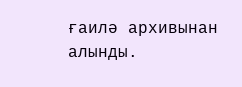ғаилә архивынан алынды.